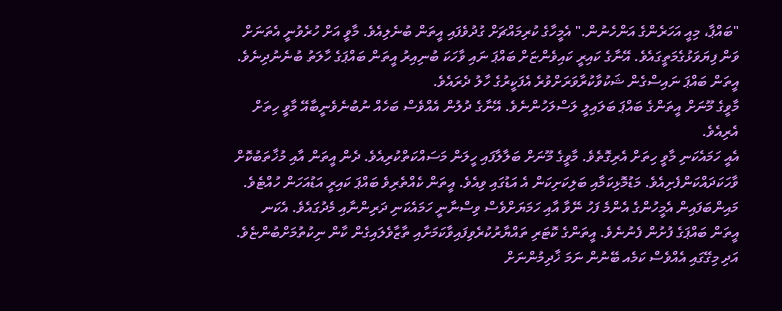"ބައްޕާ، މިއީ އަހަރެންގެ އަންހެނުން." އެމީހާގެ ކުރިމައްޗަށް ގުދުވެފައި އީތަން ބުނެލިއެވެ. މާވީ އަށް ހުރެވުނީ އެތަނަށް ވަން ފިޔަވަޅުގެމަތީގައެވެ. އޭނާގެ ކައިރީ ކައިވެންޏަށް ބައްޕަ ނައި ވާހަކަ ބުނިއިރު އީތަން ބައްޕަގެ ހާލަތު ބުނެނުދިނެވެ. އީތަން ބައްޕަ ނައިސްގެން ޝަކުވާކުރާވަރަށްވުރެ އެފަކީރުގެ ހާލު ދެރައެވެ.
މާވީގެ މޫނަށް އީތަންގެ ބައްޕަ ބަލައިލީ ލަސްލަހުންނެވެ. އޭނާގެ ދުލުން އެއްވެސް ބަހެއް ނުބުނެވެނީބާއޭ މާވީ ހިތަށް އެރިއެވެ.
އެއީ ހަމައެކަނި މާވީ ހިތަށް އެރިގޮތެވެ. މާވީގެ މޫނަށް ބަލާލާފައި ހީލަން މަސައްކަތްކުރިއެވެ. ދެން އީތަން އާއި މުޚާތަބުކޮށް ވާހަކަދައްކަންފެށިއެވެ. މަޑުމޮޅިކަމާއި ބަލިކަށިކަން އެ އަޑުގައި ވިއެވެ. އީތަން ކެއްތެރިވެ ބައްޕަ ކައިރީ އަޑުއަހަން ހުއްޓެވެ.
މައިންބަފައިން އެމީހުންގެ އެންމެ ފަހު ނޭވާ އާއި ހަމަޔަށްވެސް ވިސްނާނީ ހަމައެކަނި ދަރިންނާއި މެދުގައެވެ. އެކަނ އީތަން ބައްޕަގެ ފުށުން ފެނުނެވެ. އީތަންގެ ކޮޓަރި ތައްޔާރުކުރެވިފައިވާކަމަށާއި ތާޒާވެލައިގެން ކާން ނިކުތުމަށްބުންޏެވެ. އަދި މިގޭގައި އެއްވެސް ކަމެއ ބޭނުން ނަމަ ޚާދިމުންނަށް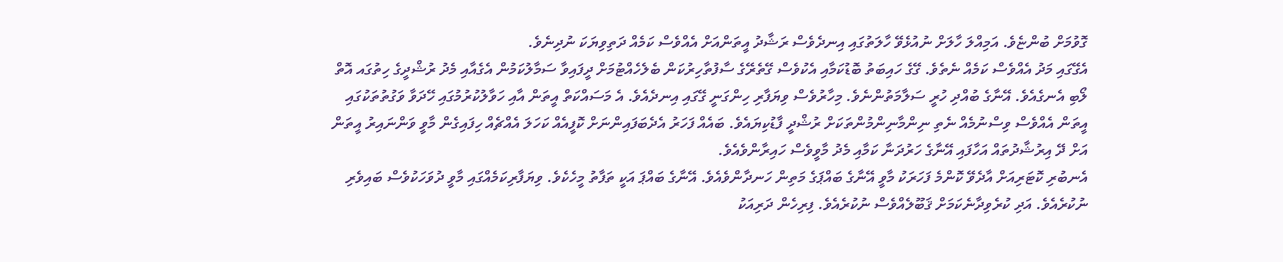ގޮވުމަށް ބުންޏެވެ. އަމިއްލަ ހާލަށް ނުއުޅެވޭ ހާލަތުގައި އިނދެވެސް ރަޝާދު އީތަންއަށް އެއްވެސް ކަމެއް ދަތިވިޔަކަ ނުދިނެވެ.
އެގޭގައި މަދު އެއްވެސް ކަމެއް ނެތެވެ. ގޭގެ ހައިބަތު ބޮޑުކަމާއި އެކުވެސް ގޭތެރޭގެ ސާފުތާހިރުކަން ބެލެހެއްޓުމަށް ދީފައިވާ ސަމާލުކަމުން އެގެއާއި މެދު ރުޝްދީގެ ހިތުގައ އޮތް ލޯބި އެނގެއެވެ. އޭނާގެ ބުއްދި ހުރީ ސަލާމަތުންނެވެ. މިހާރުވެސް ވިޔަފާރި ހިންގަނީ ގޭގައި އިނދެއެވެ. އެ މަސައްކަތް އީތަން އާއި ހަވާލުކުރުމުގައި ހޭދަވާ ވަގުތުތަކުގައި އީތަން އެއްވެސް ވިސްނުމެއް ނެތި ނިންމާނިންމުންތަކަށް ރުޝްދީ ފާޑުކިޔައެވެ. ބައެއް ފަހަރު އެދެބަފައިންނަށް ކޮފީއެއް ކަހަލަ އެއްޗެއް ހިފައިގެން މާވީ ވަންނައިރު އީތަން އަށް ދޭ އިރުޝާދުތައް އަހާފައި އޭނާގެ ހަރުދަނާ ކަމާއި މެދު މާވީވެސް ހައިރާންވެއެވެ.
އެނބުރި ކޮޓަރިއަށް އާދެވޭ ކޮންމެ ފަހަރަކު މާވީ އޭނާގެ ބައްޕަގެ މަތިން ހަނދާންވެއެވެ. އޭނާގެ ބައްޕަ އަކީ ތަފާތު މީހެކެވެ. ވިޔަފާރިކަމެއްގައި މާވީ ދުވަހަކުވެސް ބައިވެރި ނުކުރެއެވެ. އަދި ކުރެވިދާނެކަމަށް ޤަބޫލެއްވެސް ނުކުރެއެވެ. ފިރިހެން ދަރިއަކު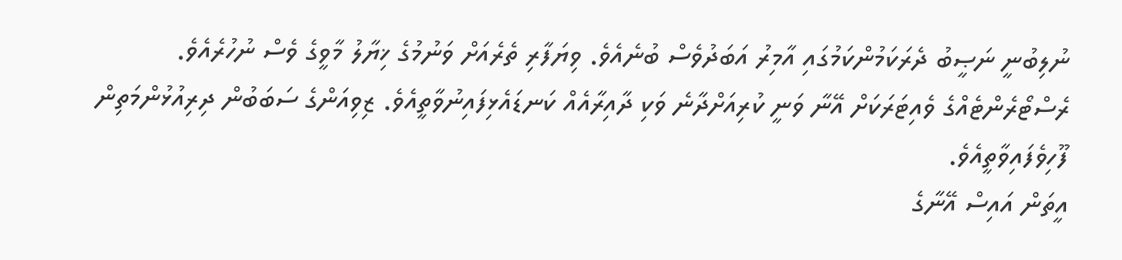ނުލިބުނީ ނަޞީބު ދެރަކަމުންކަމުގައި އާމިރު އަބަދުވެސް ބުނެއެވެ. ވިޔަފާރި ތެރެއަށް ވަނުމުގެ ޚިޔާލު މާވީގެ ވެސް ނުހުރެއެވެ. ރެސްޓޯރެންޓެއްގެ ވެއިޓަރަކަށް އޭނާ ވަނީ ކުރިއަށްދާނެ ވަކި ދާއިރާއެއް ކަނޑައެޅިފައިނުވާތީއެވެ. ޒިވިއަންގެ ސަބަބުން ދިރިއުޅުންމަތިން ފޫހިވެފައިވާތީއެވެ.
އީތަން އައިސް އޭނާގެ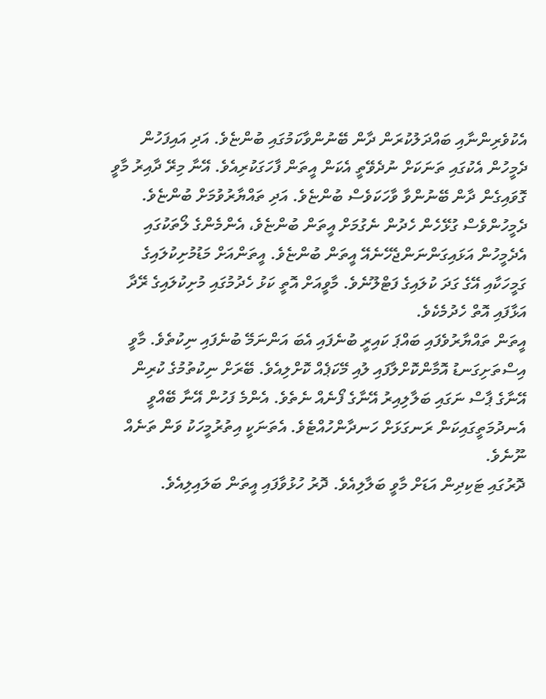އެކުވެރިންނާއި ބައްދަލުކުރަން ދާން ބޭނުންވާކަމުގައި ބުންޏެވެ. އަދި އައިފަހުން ދެމީހުން އެކުގައި ތަނަކަށް ނުދެވޭތީ އެކަން އީތަން ފާހަގަކުރިއެވެ. އޭނާ މިރޭ ދާއިރު މާވީ ގޮވައިގެން ދާން ބޭނުންވާ ވާހަކަވެސް ބުންޏެވެ. އަދި ތައްޔާރުވުމަށް ބުންޏެވެ.
ދެމީހުންވެސް ގުޅޭހެން ހެދުން ނެގުމަށް އީތަން ބުންޏެވެ، އެންމެންގެ ލޯތަކުގައި އެދެމީހުން އަޅައިގަންނަންޖެހޭނެއޭ އީތަން ބުންޏެވެ. އީތަންއަށް މަޑުމުށިކުލައިގެ ގަމީހަކާއި އޭގެ ގަދަ ކުލައިގެ ފަޓްލޫނެވެ. މާވީއަށް އޮތީ ކަޅު ހެދުމުގައި މުށިކުލައިގެ ރޭދާ އަޅާފައި އޮތް ހެދުމެކެވެ.
އީތަން ތައްޔާރުވެފައި ބައްޕަ ކައިރީ ބުނެފައި އެބަ އަންނަމޭ ބުނެފައި ނިކުތެވެ. މާވީ އިސްތަށިގަނޑު އޮމާންކޮށްލާފައި ލުއި މޭކަޕެއް ކޮށްލިއެވެ. ބޭރަށް ނިކުތުމުގެ ކުރިން އޭނާގެ ޕާސް ނަގައި ބަލާލިއިރު އޭނާގެ ފޯނެއް ނެތެވެ. އެންމެ ފަހުން އޭނާ ބޭއްވީ އެނދުމަތީގައިކަން ރަނގަޅަށް ހަނދާންހުއްޓެވެ. އެތަނަކީ އިތުރުމީހަކު ވަން ތަނެއް ނޫނެވެ.
ދޮރުގައި ޓަކިދިން އަޑަށް މާވީ ބަލާލިއެވެ. ދޮރު ހުޅުވާފައި އީތަން ބަލައިލިއެވެ.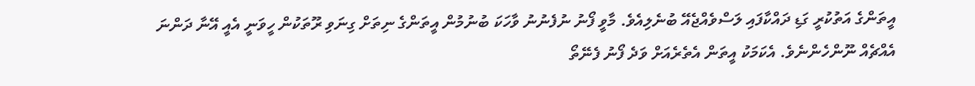އީތަންގެ އަތުކުރީ ގަޑި ދައްކާފައި ލަސްވެއްޖެއޭ ބުނެލިއެވެ. މާވީ ފޯނު ނުފެނުނު ވާހަކަ ބުނުމުން އީތަންގެ ނިތަށް ގިނަވި ރޫތަކުން ހީވަނީ އެއީ އޭނާ ދަންނަ އެއްޗެއް ނޫންހެންނެވެ. އެކަމަކު އީތަން އެތެރެއަށް ވަދެ ފޯނު ފެނޭތޯ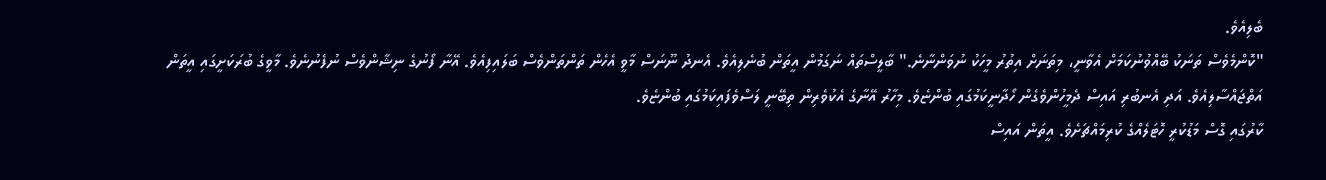ބެލިއެވެ.
"ކޮންމެވެސް ތަނަކު ބޭއްވުނުކަމަށް އެވާނީ، މިތަނަށް އިތުރު މީހަކު ނުވަންނާނެ." ބާލީސްތައް ނަގަމުން އީތަން ބުނެލިއެވެ. އެނދު ނޫނަސް މާވީ އެހެން ތަންތަންވެސް ބަލައިފިއެވެ. އޭނާ ފޯނުގެ ނިޝާންވެސް ނުފެނުނެވެ. މާވީގެ ބުރަކަށީގައި އީތަން އަތްޖައްސާލިއެވެ. އަދި އެނބުރި އައިސް ދެމީހުންވެގެން ހޯދާނީކަމުގައި ބުންޏެވެ. މިހާރު އޭނާގެ އެކުވެރިން ތިބޭނީ ލަސްވެފައިކަމުގައި ބުންޏެވެ.
ކާރުގައި ގޮސް މަޑުކުރީ ހޮޓަލެއްގެ ކުރިމައްޗަށެވެ. އީތަން އައިސް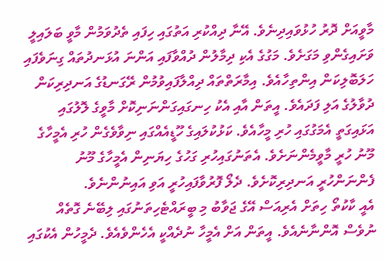މާވީއަށް ދޮރު ހުޅުވައިދިނެވެ. އޭނާ ދިއްކުރި އަތުގައި ހިފައި ތެދުވަމުން މާވީ ބަލައިލީ ވަށައިގެންވި މަގަށެވެ. މަގުގެ އެކި ދިމާލުން ދުއްވާފައި އަންނަ އުޅަނދުތައް ގިނަވެފައި ހަލަބޮލިކަން އިންތިހާއެވެ. އިމާރަތްތައް ދިއްލާފައިވުމުން ރޭގަނޑުގެ އަނދިރިކަން ދުވާލުގެ އަލި ފަދައެވެ. އީތަން އާއި އެކު ހިނގައިގަންނަނިކޮށް މާވީގެ ލޮލުގައި އަޅައިގަތީ އެމަގުގައި ހުރި މީހާއެވެ. ކަޅުކުލައިގެ ހޫޑީއެއްގައި ނިވާވެގެން ހުރި އެމީހާގެ މޫނު ހުރީ މާވީމެންނަށެވެ. އެތަނުގައިހުރި ގަހުގެ ހިޔަނިން އެމީހާގެ މޫނު ފެންނަންހުރީ އަނދިރިކޮށެވެ. ދެލޯ ފޮރުވާފައިހުރީ އަވި އައިނުންނެވެ.
އެއީ ކާކުތޯ ހިތަށް އެރިއަސް އޭގެ ޖަވާބު މި ބީރައްޓެހިތަނުގައި ލިބޭނެ ގޮތެއް ނުވެސް އޮންނާނެއެވެ. އީތަން އަށް އެމީހާ ނުދެއްކީ އެހެންވެއެވެ. ދެމީހުން އެކުގައި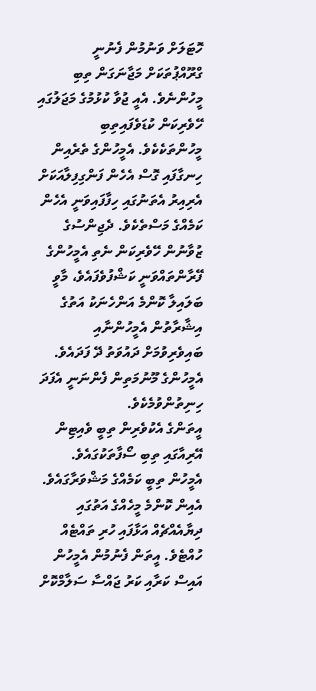ހޮޓަލަށް ވަނުމުން ފެނުނީ ގްރޫއްޕުތަކަށް މަޖާނަގަން ތިބި މީހުންނެވެ. އެއީ ޖުވާ ކުޅުމުގެ މަޖަލުގައި ހޭވެރިކަން ކުޑަވެފައިތިބި މީހުންތަކެކެވެ. އެމީހުންގެ ތެރެއިން ހިނގާފައި ގޮސް އެހެން ފަންގިފިލާއަކަށް އެރިއިރު އެތަނުގައި ހިފާފައިވަނީ އެހެން ކަމެއްގެ މަސްތެކެވެ. ދެޖިންސުގެ ޒުވާނުން ހޭވެރިކަން ނެތި އެމީހުންގެ ފޭރާންތައްވަނީ ކަޝްފުވެފައެވެ، މާވީ ބަލައިލާ ކޮންމެ އަންހެނަކު އަތުގެ އިޝާރާތުން އެމީހުންނާއި ބައިވެރިވުމަށް ދައުވަތު ދޭ ފަދައެވެ. އެމީހުންގެ މޫނުމަތިން ފެންނަނީ އެފަދަ ހިނިތުންވުމެކެވެ.
އީތަންގެ އެކުވެރިން ތިބީ ވެއިޓިން އޭރިއާގައި ތިބި ސޯފާތަކުގައެވެ. އެމީހުން ތިބީ ކަމެއްގެ މަޝްވަރާގައެވެ. އެއިން ކޮންމެ މީހެއްގެ އަތުގައި ދިޔާއެއްޗެއް އަޅާފައި ހުރި ތައްޓެއް ހުއްޓެވެ. އީތަން ފެނުމުން އެމީހުން އައިސް ކަރާއި ކަރު ޖައްސާ ސަލާމްކޮށް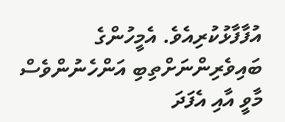އުފާފާޅުކުރިއެވެ. އެމީހުންގެ ބައިވެރިންނަށްތިބި އަންހެނުންވެސް މާވީ އާއި އެފަދަ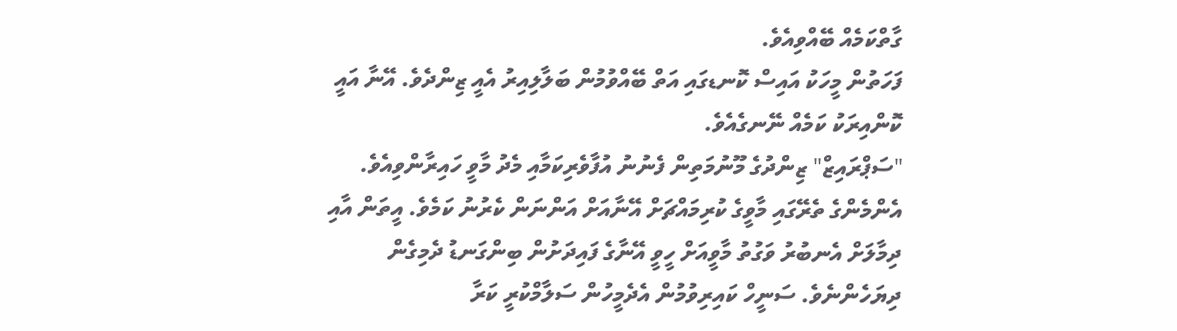ގާތްކަމެއް ބޭއްވިއެވެ.
ފަހަތުން މީހަކު އައިސް ކޮނޑގައި އަތް ބޭއްވުމުން ބަލާލިއިރު އެއީ ޒިންދެވެ. އޭނާ އައީ ކޮންއިރަކު ކަމެއް ނޭނގެއެވެ.
"ސަޕްރައިޒް" ޒިންދުގެ މޫނުމަތިން ފެނުނު އުފާވެރިކަމާއި މެދު މާވީ ހައިރާންވިއެވެ. އެންމެންގެ ތެރޭގައި މާވީގެ ކުރިމައްޗަށް އޭނާއަށް އަންނަން ކެރުނު ކަމެވެ. އީތަން އާއި ދިމާލަށް އެނބުރު ވަގުތު މާވީއަށް ހީވީ އޭނާގެ ފައިދަށުން ބިންގަނޑު ދެމިގެން ދިޔަހެންނެވެ. ސަނީހް ކައިރިވުމުން އެދެމީހުން ސަލާމްކުރީ ކަރާ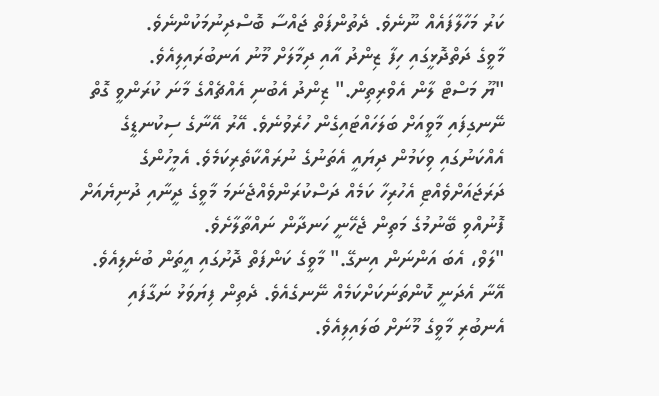ކަރު މަހާލާފައެއް ނޫނެވެ. ދެތުންފަތް ޖައްސާ ބޮސްދިނުމަކުންނެވެ.
މާވީގެ ދަތްދޮޅީގައި ހިފާ ޒިންދު އާއި ދިމާލަށް މޫނު އަނބުރައިލިއެވެ.
"ޔޫ މަސްޓް ލާން އެވްރިތިން." ޒިންދު އެބުނި އެއްޗެއްގެ މާނަ ކުރަންވީ ގޮތް ނޭނގިފައި މާވީއަށް ބަލަހައްޓައިގެން ހުރެވުނެވެ. އޭރު އޭނާގެ ސިކުނޑީގެ އެއްކަނުގައި ވިކަމުން ދިޔައީ އެތަނުގެ ނުރައްކާތެރިކަމެވެ. އެމީހުންގެ ދަރަޖައަށްވެއްޓި އެހުރިހާ ކަމެއް ދަސްކުރަންވެއްޖެނަމަ މާވީގެ ދީނާއި ދުނިޔެއަށް ފޮނުއްވި ބޭނުމުގެ މަތިން ޖެހޭނީ ހަނދާން ނައްތާލާށެވެ.
"ލަވް، އެބަ އަންނަން އިނގޭ." މާވީގެ ކަންފަތް ދޮށުގައި އީތަން ބުނެލިއެވެ. އޭނާ އެދަނީ ކޮންތަނަކަށްކަމެއް ނޭނގެއެވެ. ދެތިން ފިޔަވަޅު ނަގާފައި އެނބުރި މާވީގެ މޫނަށް ބަލައިލިއެވެ.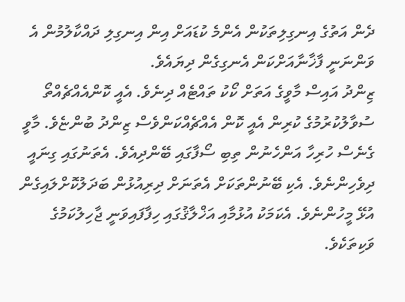ދެން އަތުގެ އިނގިލިތަކުން އެންމެ ކުޑައަށް އިން އިނގިލި ދައްކާލުމުން އެ ވަންނަނީ ފާޚާނާއަށްކަން އެނގިގެން ދިޔައެވެ.
ޒިންދު އައިސް މާވީގެ އަތަށް ކޯކު ތައްޓެއް ދިނެވެ. އެއީ ކޮންއެއްޗެއްތޯ ސުވާލުކުރުމުގެ ކުރިން އެއީ ކޮން އެއްޗެއްކަންވެސް ޒިންދު ބުންޏެވެ. މާވީ ގެނެސް ހުރިހާ އަންހެނުން ތިބި ސޯފާގައި ބޭންދިއެވެ. އެތަނުގައި ގިނައީ ދިވެހިންނެވެ. އެކި ބޭނުންތަކަށް އެތަނަށް ދިރިއުޅުން ބަދަލުކޮށްލައިގެން އުޅޭ މީހުންނެވެ. އެކަމަކު އުޅުމާއި އަޚްލާޤުގައި ހިފާފައިވަނީ ޖާހިލުކަމުގެ ވަކިތަކެވެ.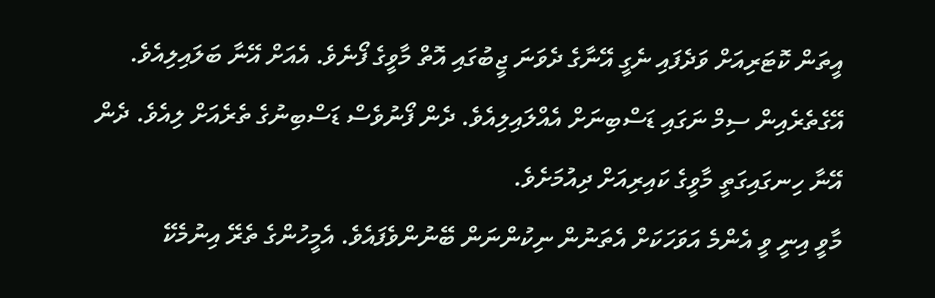އީތަން ކޮޓަރިއަށް ވަދެފައި ނެގީ އޭނާގެ ދެވަނަ ޖީބުގައި އޮތް މާވީގެ ފޯނެވެ. އެއަށް އޭނާ ބަލައިލިއެވެ. އޭގެތެރެއިން ސިމް ނަގައި ޑަސްބިނަށް އެއްލައިލިއެވެ. ދެން ފޯނުވެސް ޑަސްބިނުގެ ތެރެއަށް ލިއެވެ. ދެން އޭނާ ހިނގައިގަތީ މާވީގެ ކައިރިއަށް ދިއުމަށެވެ.
މާވީ އިނީ ވީ އެންމެ އަވަހަކަށް އެތަނުން ނިކުންނަން ބޭނުންވެފައެވެ. އެމީހުންގެ ތެރޭ އިނުމެކޭ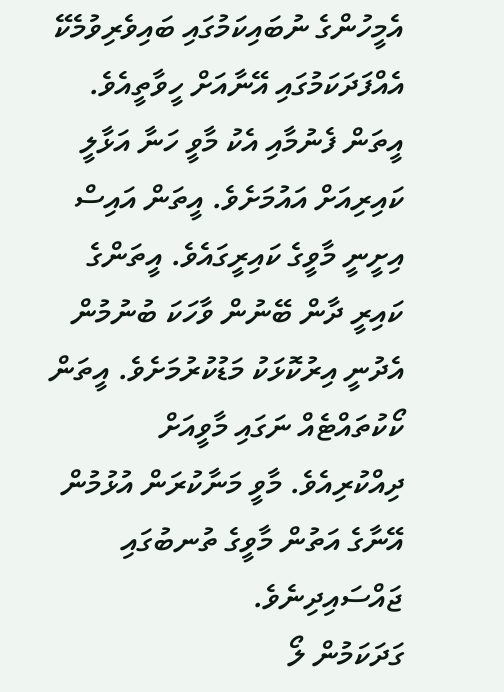އެމީހުންގެ ނުބައިކަމުގައި ބައިވެރިވުމެކޭ އެއްފަދަކަމުގައި އޭނާއަށް ހީވާތީއެވެ. އީތަން ފެނުމާއި އެކު މާވީ ހަނާ އަޅާލީ ކައިރިއަށް އައުމަށެވެ. އީތަން އައިސް އިށީނީ މާވީގެ ކައިރީގައެވެ. އީތަންގެ ކައިރީ ދާން ބޭނުން ވާހަކަ ބުނުމުން އެދުނީ އިރުކޮޅަކު މަޑުކުރުމަށެވެ. އީތަން ކޯކުތައްޓެއް ނަގައި މާވީއަށް ދިއްކުރިއެވެ. މާވީ މަނާކުރަން އުޅުމުން އޭނާގެ އަތުން މާވީގެ ތުނބުގައި ޖައްސައިދިނެވެ.
ގަދަކަމުން ލޯ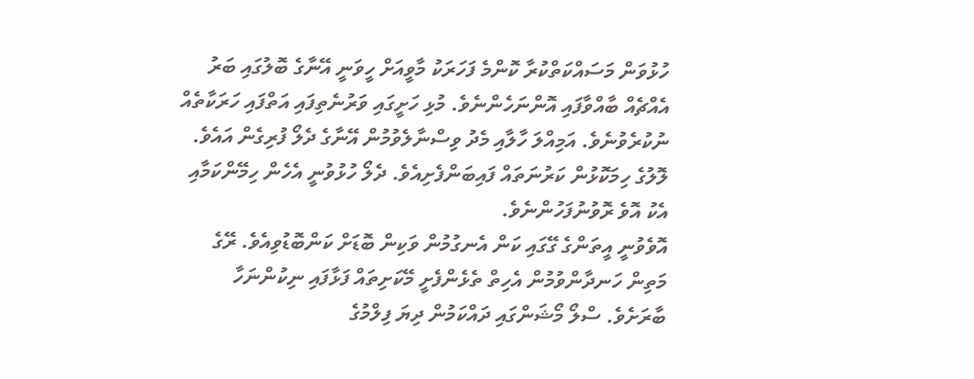ހުޅުވަން މަސައްކަތްކުރާ ކޮންމެ ފަހަރަކު މާވީއަށް ހީވަނީ އޭނާގެ ބޮލުގައި ބަރު އެއްޗެއް ބާއްވާފައި އޮންނަހެންނެވެ. މުޅި ހަށީގައި ވަރުނެތިފައި އަތްފައި ހަރަކާތެއް ނުކުރެވުނެވެ. އަމިއްލަ ހާލާއި މެދު ވިސްނާލެވުމުން އޭނާގެ ދެލޯ ފުރިގެން އައެވެ. ލޮލުގެ ހިމަކޮޅުން ކަރުނަތައް ފައިބަންފެށިއެވެ. ދެލޯ ހުޅުވުނީ އެހެން ހިމޭންކަމާއި އެކު އޮވެ ރޮވުނުފަހުންނެވެ.
އޮވެވުނީ އީތަންގެ ގޭގައި ކަން އެނގުމުން ވަކިން ބޮޑަށް ކަންބޮޑުވިއެވެ. ރޭގެ މަތިން ހަނދާންވުމުން އެހިތް ތެޅެންފެށީ މޭކަށިތައް ފަޅާފައި ނިކުންނަހާ ބާރަށެވެ. ސްލޯ މޯޝަންގައި ދައްކަމުން ދިޔަ ފިލްމުގެ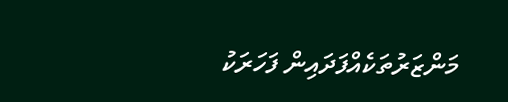މަންޒަރުތަކެއްފަދައިން ފަހަރަކު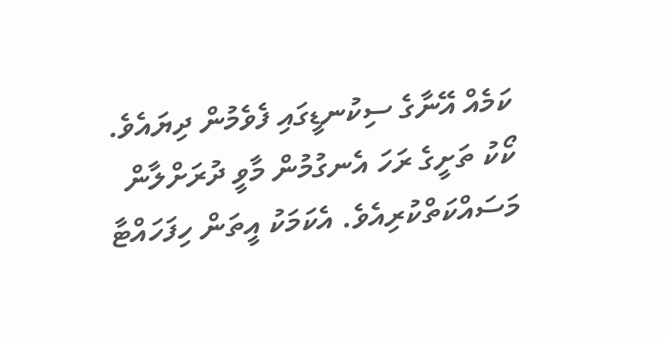ކަމެއް އޭނާގެ ސިކުނޑީގައި ފެވެމުން ދިޔައެވެ.
ކޯކު ތަށީގެ ރަހަ އެނގުމުން މާވީ ދުރަށްލާން މަސައްކަތްކުރިއެވެ. އެކަމަކު އީތަން ހިފަހައްޓާ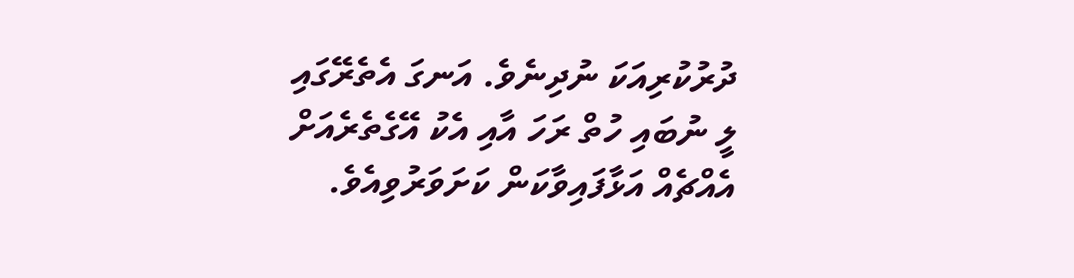ދުރުކުރިއަކަ ނުދިނެވެ. އަނގަ އެތެރޭގައި ލީ ނުބައި ހުތް ރަހަ އާއި އެކު އޭގެތެރެއަށް އެއްޗެއް އަޅާފައިވާކަން ކަށަވަރުވިއެވެ.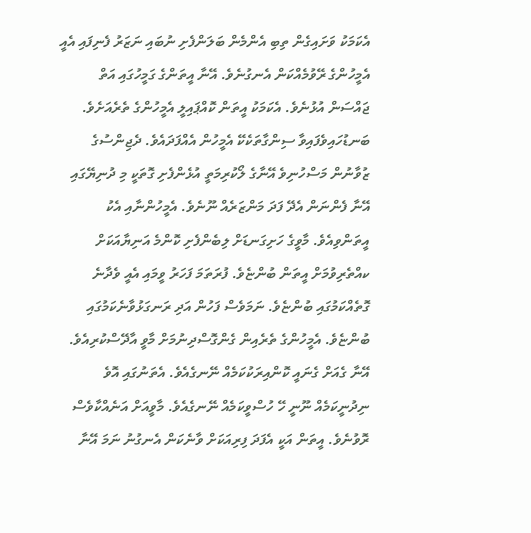އެކަމަކު ވަށައިގެން ތިބި އެންމެން ބަލަންފެށި ނުބައި ނަޒަރު ފެނިފައި އެއީ އެމީހުންގެ ރޭވުމެއްކަން އެނގުނެވެ. އޭނާ އީތަންގެ ގަމީހުގައި އަތް ޖައްސަން އުޅުނެވެ. އެކަމަކު އީތަން ކޮއްޕައިލީ އެމީހުންގެ ތެރެއަށެވެ.
ބަނޑުހައިވެފައިވާ ސިންގާތަކެކޭ އެމީހުން އެއްފަދައެވެ. ދެޖިންސުގެ ޒުވާނުން މަސްހުނިވެ އޭނާގެ ލޯކުރިމަތީ އުޅެންފެށި ގޮތަކީ މި ދުނިޔޭގައި އޭނާ ފެންނަން އެދޭ ފަދަ މަންޒަރެއް ނޫނެވެ. އެމީހުންނާއި އެކު އީތަންވިއެވެ. މާވީގެ ހަށިގަނޑަށް ލިބެންފެށި ކޮންމެ އަނިޔާއަކަށް ކއްތެރިވުމަށް އީތަން ބުންޏެވެ. ފުރަތަމަ ފަހަރު ވީމައި އެއީ ވެދާނެ ގޮތެއްކަމުގައި ބުންޏެވެ. ނަމަވެސް ފަހުން އަދި ރަނގަޅުވާނެކަމުގައި ބުންޏެވެ. އެމީހުންގެ ތެރެއިން ގެންގޮސްދިނުމަށް މާވީ އާދޭސްކުރިއެވެ.
އޭނާ ގެއަށް ގެނައީ ކޮންއިރަކުކަމެއް ނޭނގެއެވެ. އެތަނުގައި އޮވެ ނިދުނީކަމެއް ނޫނީ ހޭ ހުސްވީކަމެއް ނޭނގެއެވެ. މާވީއަށް އަނެއްކާވެސް ރޮވުނެވެ. އީތަން އަކީ އެފަދަ ފިރިއަކަށް ވާނެކަން އެނގުނު ނަމަ އޭނާ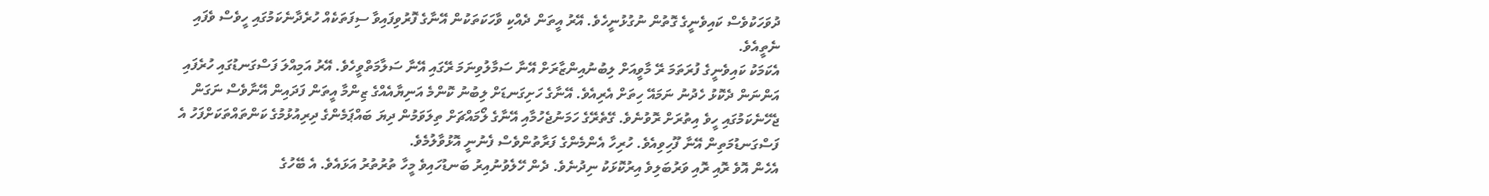ދުވަހަކުވެސް ކައިވެނީގެ ގޮތުން ނުގުޅުނީހެވެ. އޭރު އީތަން ދެއްކި ވާހަކަތަކުން އޭނާގެ ފޮރުވިފައިވާ ސިފަތަކެއް ހުރެދާނެކަމުގައި ހީވެސް ވެފައި ނެތީއެވެ.
އެކަމަކު ކައިވެނީގެ ފުރަތަމަ ރޭ މާވީއަށް ލިބުނުއިންޒާރަށް އޭނާ ސަމާލުވިނަމަ ރޭގައި އޭނާ ސަލާމަތްވީހެވެ. އޭރު އަމިއްލަ ފަސްގަނޑުގައި ހުރެފައި އަންނަން ދެކޮޅު ހެދުނު ނަމައޭ ހިތަށް އެރިއެވެ. އޭނާގެ ހަށިގަނޑަށް ލިބުނު ކޮންމެ އަނިޔާއެއްގެ ޒިންމާ އީތަން ފަދައިން އޭނާވެސް ނަގަން ޖެހޭނެކަމުގައި ހީވެ އިތުރަށް ރޮވުނެވެ. ގޭތެރޭގެ ހަމަނުޖެހުމާއި އޭނާގެ ލޯމައްޗަށް ތިލަވަމުން ދިޔަ ބައްޕަމެންގެ ދިރިއުޅުމުގެ ކަންތައްތަކަށްފަހު އެ ފަސްގަނޑުމަތިން އޭނާ ފޫހިވިއެވެ. ހުރިހާ އެންމެންގެ ފަރާތުންވެސް ފެނުނީ އޮޅުވާލުމެވެ.
އެހެން އޮވެ ރޮއި ރޮއި ވަރުބަލިވެ އިރުކޮޅަކު ނިދުނެވެ. ދެން ހޭލެވުނުއިރު ބަނޑުހައިވެ މީހާ ތުރުތުރު އަޅައެވެ. އެ ބޭހުގެ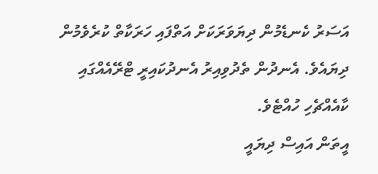އަސަރު ކެނޑެމުން ދިޔަވަރަކަށް އަތްފައި ހަރަކާތް ކުރެވެމުން ދިޔައެވެ. އެނދުން ތެދުވިއިރު އެނދުކައިރީ ޓްރޭއެއްގައި ކާއެއްޗެހި ހުއްޓެވެ.
އީތަން އައިސް ދިޔައީ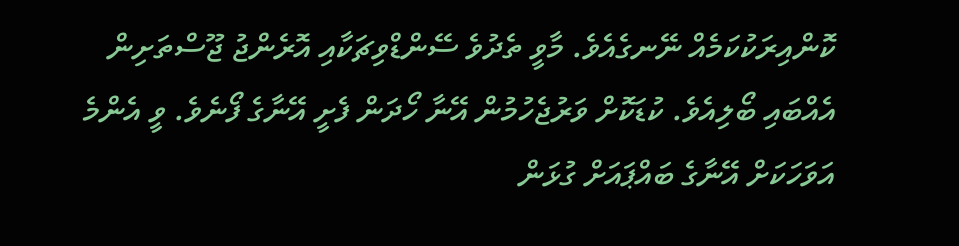ކޮންއިރަކުކަމެއް ނޭނގެއެވެ. މާވީ ތެދުވެ ސޭންޑްވިޗަކާއި އޮރެންޖު ޖޫސްތަށިން އެއްބައި ބޯލިއެވެ. ކުޑަކޮށް ވަރުޖެހުމުން އޭނާ ހޯދަން ފެށީ އޭނާގެ ފޯނެވެ. ވީ އެންމެ އަވަހަކަށް އޭނާގެ ބައްޕައަށް ގުޅަން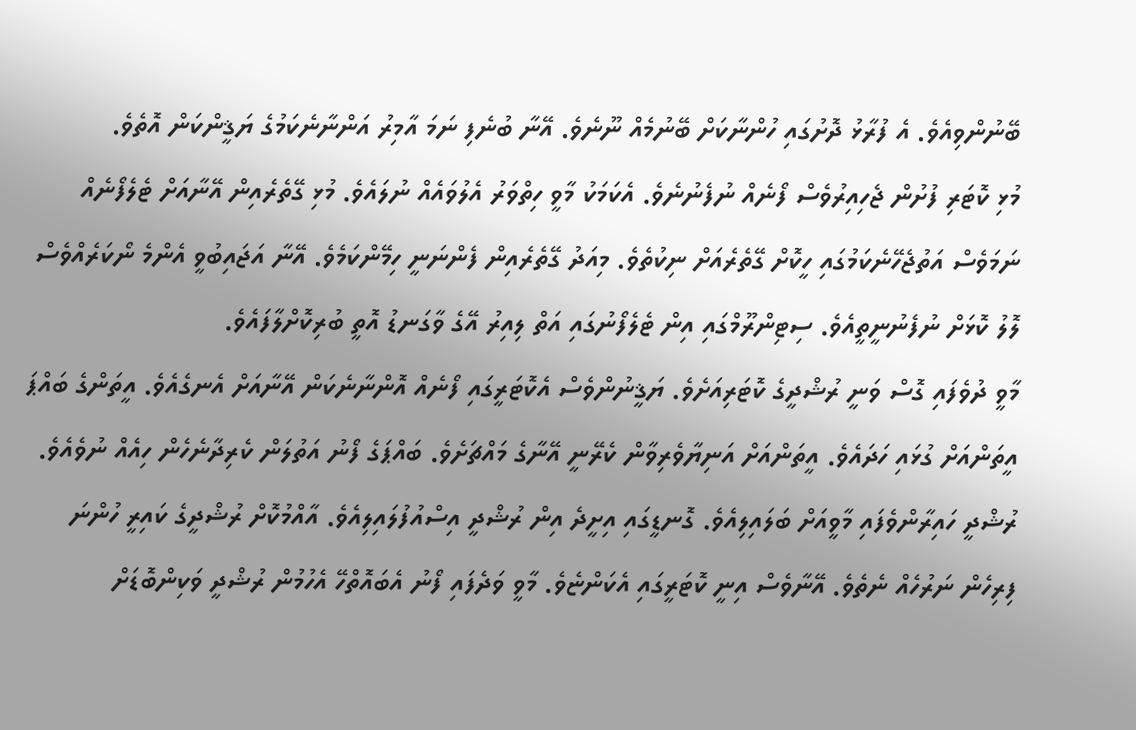ބޭނުންވިއެވެ. އެ ފުރާޅު ދޮށުގައި ހުންނާކަށް ބޭނުމެއް ނޫނެވެ. އޭނާ ބުނެފި ނަމަ އާމިރު އަންނާނެކަމުގެ ޔަޤީންކަން އޮތެވެ.
މުޅި ކޮޓަރި ފުށުން ޖެހިއިރުވެސް ފޯނެއް ނުފެނުނެވެ. އެކަމަކު މާވީ ހިތްވަރު އެލުވައެއް ނުލައެވެ. މުޅި ގޭތެރެއިން އޭނާއަށް ޓެލެފޯނެއް ނަމަވެސް އަތުޖެހޭނެކަމުގައި ހީކޮށް ގޭތެރެއަށް ނިކުތެވެ. މިއަދު ގޭތެރެއިން ފެންނަނީ ހިމޭންކަމެވެ. އޭނާ އަޖައިބުވީ އެންމެ ނޯކަރެއްވެސް ލޮލު ކޮޅަށް ނުފެނުނީތީއެވެ. ސިޓިންރޫމްގައި އިން ޓެލެފޯނުގައި އަތް ލިއިރު އޭގެ ވާގަނޑު އޮތީ ބުރިކޮށްލާފައެވެ.
މާވީ ދުވެފައި ގޮސް ވަނީ ރުޝްދީގެ ކޮޓަރިއަށެވެ. ޔަޤީނުންވެސް އެކޮޓަރީގައި ފޯނެއް އޮންނާނެކަން އޭނާއަށް އެނގެއެވެ. އީތަންގެ ބައްޕަ އީތަންއަށް ގުޅައި ހަދައެވެ. އީތަންއަށް އަނިޔާވެރިވާން ކެރޭނީ އޭނާގެ މައްޗަށެވެ. ބައްޕަގެ ފޯނު އަތުލަން ކެރިދާނެހެން ހިއެއް ނުވެއެވެ.
ރުޝްދީ ހައިރާންވެފައި މާވީއަށް ބަލައިލިއެވެ. ގޮނޑީގައި އިށީދެ އިން ރުޝްދީ އިސްއުފުލައިލިއެވެ. އާއްމުކޮށް ރުޝްދީގެ ކައިރީ ހުންނަ ފިރިހެން ނަރުހެއް ނެތެވެ. އޭނާވެސް އިނީ ކޮޓަރީގައި އެކަންޏެވެ. މާވީ ވަދެފައި ފޯނު އެބައޮތްހޭ އެހުމުން ރުޝްދީ ވަކިންބޮޑަށް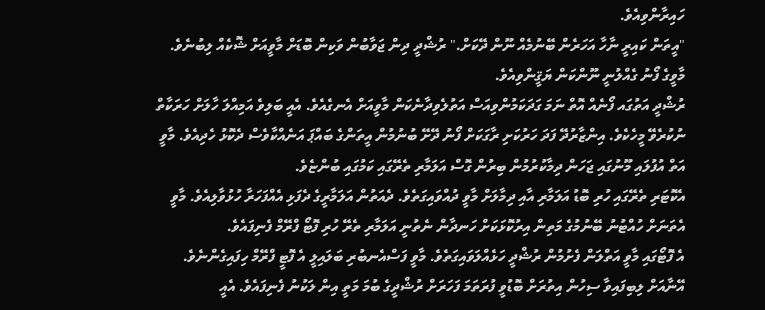ހައިރާންވިއެވެ.
"އީތަން ކައިރީ ނާހާ އަހަރެން ބޭނުމެއް ނޫން ދޭކަށް." ރުޝްދީ ދިން ޖަވާބުން ވަކިން ބޮޑަށް މާވީއަށް ޝޮކެއް ލިބުނެވެ. މާވީގެ ފޯނު ގެއްލުނީ ނޫންކަން ޔަޤީންވިއެވެ.
ރުޝްދީ އަތުގައ ފޯނެއް އޮތް ނަމަ ގަދަކަމުންވިއަސް އަތުލެވިދާނެކަން މާވީއަށް އެނގެއެވެ. އެއީ ބަލިވެ އަމިއްލަ ހާލަށް ހަރަކާތް ނުކުރެވޭ މީހެކެވެ. އިންޒާރުދޭ ފަދަ ހަރުކަށި ރާގަކަށް ފޯނު ދޭށޭ ބުނުމުން އީތަންގެ ބައްޕަ އަނެއްކާވެސް ދެކޮޅު ހެދިއެވެ. މާވީ އަތް އުފުލައި މޫނުގައި ޖަހަން ދިމާކުރުމުން ބިރުން ގޮސް އަލަމާރި ތެރޭގައި ކަމުގައި ބުންޏެވެ.
އެކޮޓަރި ތެރޭގައި ހުރި ބޮޑު އަލަމާރި އާއި ދިމާލަށް މާވީ ދުއްވައިގަތެވެ. ދެއަތުން އަލަމާރީގެ ދެފަޅި އެއްފަހަރާ ހުޅުވާލިއެވެ. މާވީ އެތަނަށް ހުއްޓުނު ބޭނުމުގެ މަތިން އިރުކޮޅަކަށް ހަނދާން ނެތުނީ އަލަމާރި ތެރޭ ހުރި ފޮޓޯ ފްރޭމް ފެނިފައެވެ.
އެ ފޮޓޯގައި މާވީ އަތްލަން ފެށުމުން ރުޝްދީ ހަޅެއްލަވައިގަތެވެ. މާވީ ފަސްއެނބުރި ބަލައިލީ އެ ފޮޓީ ފްރޭމް ހިފައިގެންނެވެ. އޭނާއަށް ލިބިފައިވާ ސިހުން އިތުރަށް ބޮޑުވީ ފުރަތަމަ ފަހަރަށް ރުޝްދީގެ ބުމަ މަތީ އިން ލަކުނު ފެނިފައެވެ. އެއީ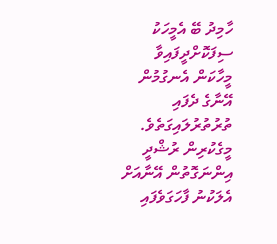ހާމިދު ބޭ އެމީހަކު ސިފަކޮށްދީފައިވާ މީހާކަން އެނގުމުން އޭނާގެ ދެފައި ތުރުތުރުލައިގަތެވެ. މީގެކުރިން ރުޝްދީ އިންނަގޮތުން އޭނާއަށް އެލަކުނު ފާހަގަވެފައި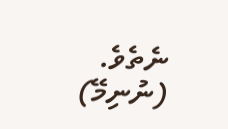ނެތެވެ.
(ނުނިމޭ)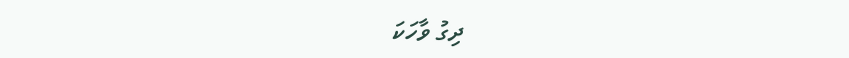ދިގު ވާހަކަ